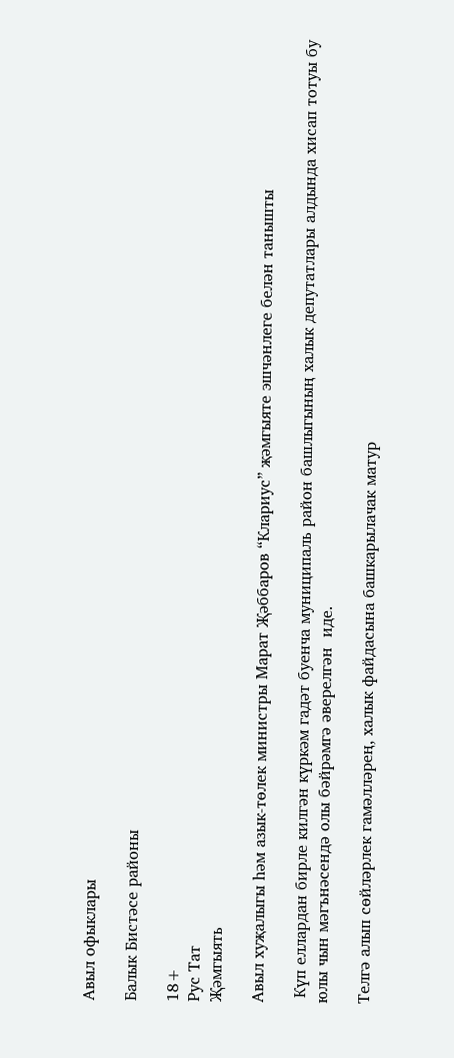Авыл офыклары

Балык Бистәсе районы

18+
Рус Тат
Җәмгыять

Авыл хуҗалыгы һәм азык-төлек министры Марат Җәббаров “Клариус” җәмгыяте эшчәнлеге белән танышты

 Күп еллардан бирле килгән күркәм гадәт буенча муниципаль район башлыгының халык депутатлары алдында хисап тотуы бу юлы чын мәгънәсендә олы бәйрәмгә әверелгән  иде.

Телгә алып сөйләрлек гамәлләрең, халык файдасына башкарылачак матур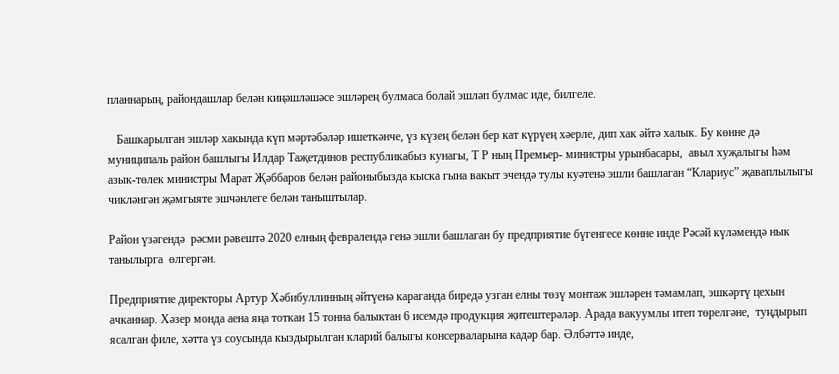планнарың, райондашлар белән киңәшләшәсе эшләрең булмаса болай эшләп булмас иде, билгеле.

   Башкарылган эшләр хакында күп мәртәбәләр ишеткәнче, үз күзең белән бер кат күрүең хәерле, дип хак әйтә халык. Бу көнне дә муниципаль район башлыгы Илдар Таҗетдинов республикабыз кунагы, Т Р ның Премьер- министры урынбасары,  авыл хуҗалыгы һәм азык-төлек министры Марат Җәббаров белән районыбызда кыска гына вакыт эчендә тулы куәтенә эшли башлаган “Клариус” җаваплылыгы чикләнгән җәмгыяте эшчәнлеге белән таныштылар.

Район үзәгендә  рәсми рәвештә 2020 елның февралендә генә эшли башлаган бу предприятие бүгенгесе көнне инде Рәсәй күләмендә нык танылырга  өлгергән.

Предприятие директоры Артур Хәбибуллинның әйтүенә караганда биредә узган елны төзү монтаж эшләрен тәмамлап, эшкәртү цехын ачканнар. Хәзер монда аена яңа тоткан 15 тонна балыктан 6 исемдә продукция җитештерәләр. Арада вакуумлы итеп төрелгәне,  туңдырып ясалган филе, хәтта үз соусында кыздырылган кларий балыгы консерваларына кадәр бар. Әлбәттә инде,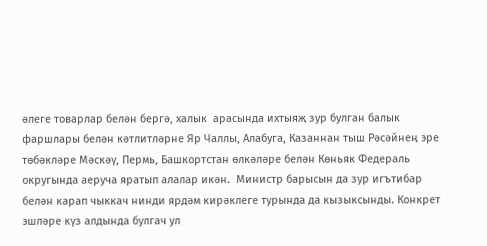әлеге товарлар белән бергә, халык  арасында ихтыяҗ зур булган балык фаршлары белән кәтлитләрне Яр Чаллы, Алабуга, Казаннан тыш Рәсәйнең эре төбәкләре Мәскәү, Пермь, Башкортстан өлкәләре белән Көньяк Федераль округында аеруча яратып алалар икән.  Министр барысын да зур игътибар белән карап чыккач нинди ярдәм кирәклеге турында да кызыксынды. Конкрет эшләре күз алдында булгач ул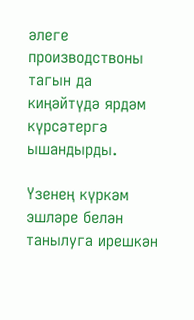әлеге производствоны тагын да киңәйтүдә ярдәм күрсәтергә ышандырды.

Үзенең күркәм эшләре белән танылуга ирешкән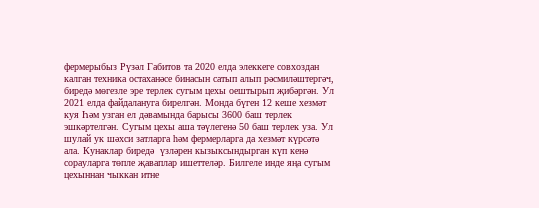фермерыбыз Рүзәл Габитов та 2020 елда элеккеге совхоздан калган техника остаханәсе бинасын сатып алып рәсмиләштергәч, биредә мөгезле эре терлек сугым цехы оештырып җибәргән. Ул 2021 елда файдалануга бирелгән. Монда бүген 12 кеше хезмәт куя Һәм узган ел дәвамында барысы 3600 баш терлек эшкәртелгән. Сугым цехы аша тәүлегенә 50 баш терлек уза. Ул шулай ук шәхси затларга һәм фермерларга да хезмәт күрсәтә ала. Кунаклар биредә  үзләрен кызыксындырган күп кенә сорауларга төпле җаваплар ишеттеләр. Билгеле инде яңа сугым цехыннан чыккан итне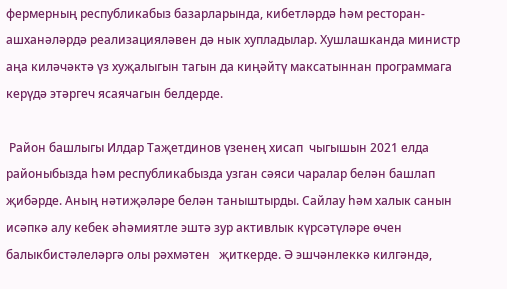фермерның республикабыз базарларында, кибетләрдә һәм ресторан-ашханәләрдә реализацияләвен дә нык хупладылар. Хушлашканда министр аңа киләчәктә үз хуҗалыгын тагын да киңәйтү максатыннан программага керүдә этәргеч ясаячагын белдерде.

 Район башлыгы Илдар Таҗетдинов үзенең хисап  чыгышын 2021 елда районыбызда һәм республикабызда узган сәяси чаралар белән башлап җибәрде. Аның нәтиҗәләре белән таныштырды. Сайлау һәм халык санын исәпкә алу кебек әһәмиятле эштә зур активлык күрсәтүләре өчен балыкбистәлеләргә олы рәхмәтен   җиткерде. Ә эшчәнлеккә килгәндә,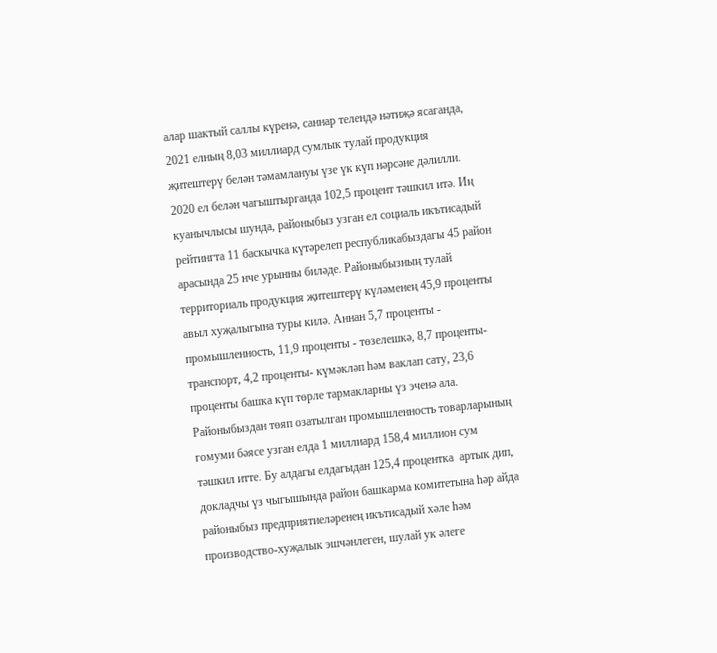алар шактый саллы күренә, саннар телендә нәтиҗә ясаганда, 2021 елның 8,03 миллиард сумлык тулай продукция җитештерү белән тәмамлануы үзе үк күп нәрсәне дәлилли. 2020 ел белән чагыштырганда 102,5 процент тәшкил итә. Иң куанычлысы шунда, районыбыз узган ел социаль икътисадый рейтингта 11 баскычка күтәрелеп республикабыздагы 45 район арасында 25 нче урынны биләде. Районыбызның тулай территориаль продукция җитештерү күләменең 45,9 проценты авыл хуҗалыгына туры килә. Аннан 5,7 проценты - промышленность, 11,9 проценты - төзелешкә, 8,7 проценты- транспорт, 4,2 проценты- күмәкләп һәм ваклап сату, 23,6 проценты башка күп төрле тармакларны үз эченә ала. Районыбыздан төяп озатылган промышленность товарларының гомуми бәясе узган елда 1 миллиард 158,4 миллион сум тәшкил итте. Бу алдагы елдагыдан 125,4 процентка  артык дип, докладчы үз чыгышында район башкарма комитетына һәр айда районыбыз предприятиеләренең икътисадый хәле һәм производство-хуҗалык эшчәнлеген, шулай ук әлеге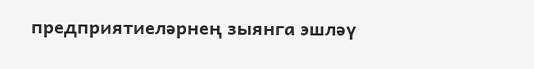предприятиеләрнең зыянга эшләү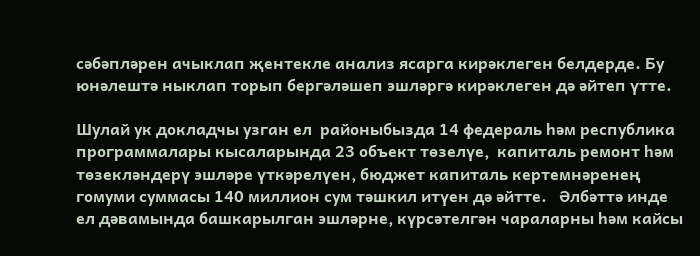сәбәпләрен ачыклап җентекле анализ ясарга кирәклеген белдерде. Бу юнәлештә ныклап торып бергәләшеп эшләргә кирәклеген дә әйтеп үтте.

Шулай ук докладчы узган ел  районыбызда 14 федераль һәм республика программалары кысаларында 23 объект төзелүе,  капиталь ремонт һәм төзекләндерү эшләре үткәрелүен, бюджет капиталь кертемнәренең гомуми суммасы 140 миллион сум тәшкил итүен дә әйтте.   Әлбәттә инде ел дәвамында башкарылган эшләрне, күрсәтелгән чараларны һәм кайсы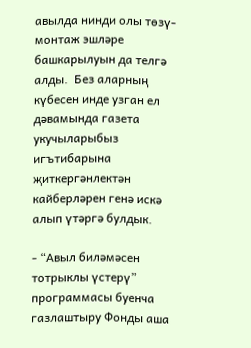авылда нинди олы төзү-монтаж эшләре башкарылуын да телгә алды.  Без аларның күбесен инде узган ел дәвамында газета укучыларыбыз игътибарына җиткергәнлектән кайберләрен генә искә алып үтәргә булдык.

- “Авыл биләмәсен тотрыклы үстерү” программасы буенча газлаштыру Фонды аша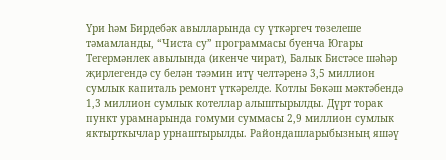Үри һәм Бирдебәк авылларында су үткәргеч төзелеше тәмамланды, “Чиста су” программасы буенча Югары Тегермәнлек авылында (икенче чират), Балык Бистәсе шәһәр җирлегендә су белән тәэмин итү челтәренә 3,5 миллион сумлык капиталь ремонт үткәрелде. Котлы Бөкәш мәктәбендә 1,3 миллион сумлык котеллар алыштырылды. Дүрт торак пункт урамнарында гомуми суммасы 2,9 миллион сумлык  яктырткычлар урнаштырылды. Райондашларыбызның яшәү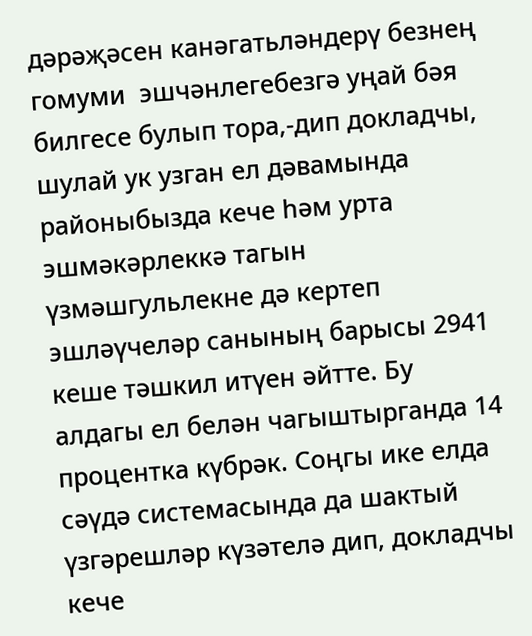дәрәҗәсен канәгатьләндерү безнең гомуми  эшчәнлегебезгә уңай бәя  билгесе булып тора,-дип докладчы, шулай ук узган ел дәвамында районыбызда кече һәм урта эшмәкәрлеккә тагын үзмәшгульлекне дә кертеп  эшләүчеләр санының барысы 2941 кеше тәшкил итүен әйтте. Бу алдагы ел белән чагыштырганда 14 процентка күбрәк. Соңгы ике елда сәүдә системасында да шактый үзгәрешләр күзәтелә дип, докладчы кече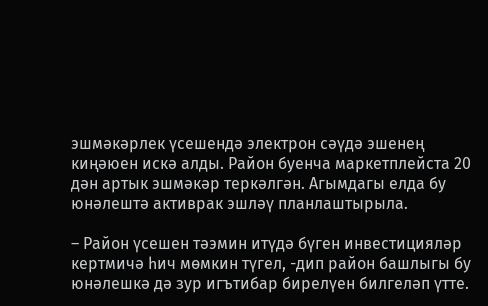эшмәкәрлек үсешендә электрон сәүдә эшенең киңәюен искә алды. Район буенча маркетплейста 20 дән артык эшмәкәр теркәлгән. Агымдагы елда бу юнәлештә активрак эшләү планлаштырыла.

– Район үсешен тәэмин итүдә бүген инвестицияләр кертмичә һич мөмкин түгел, -дип район башлыгы бу юнәлешкә дә зур игътибар бирелүен билгеләп үтте.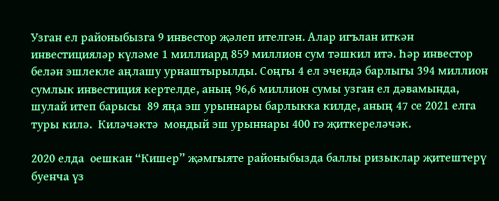Узган ел районыбызга 9 инвестор җәлеп ителгән. Алар игълан иткән инвестицияләр күләме 1 миллиард 859 миллион сум тәшкил итә. Һәр инвестор белән эшлекле аңлашу урнаштырылды. Соңгы 4 ел эчендә барлыгы 394 миллион сумлык инвестиция кертелде, аның 96,6 миллион сумы узган ел дәвамында, шулай итеп барысы  89 яңа эш урыннары барлыкка килде, аның 47 се 2021 елга туры килә.  Киләчәктә  мондый эш урыннары 400 гә җиткереләчәк.

2020 елда  оешкан “Кишер” җәмгыяте районыбызда баллы ризыклар җитештерү буенча үз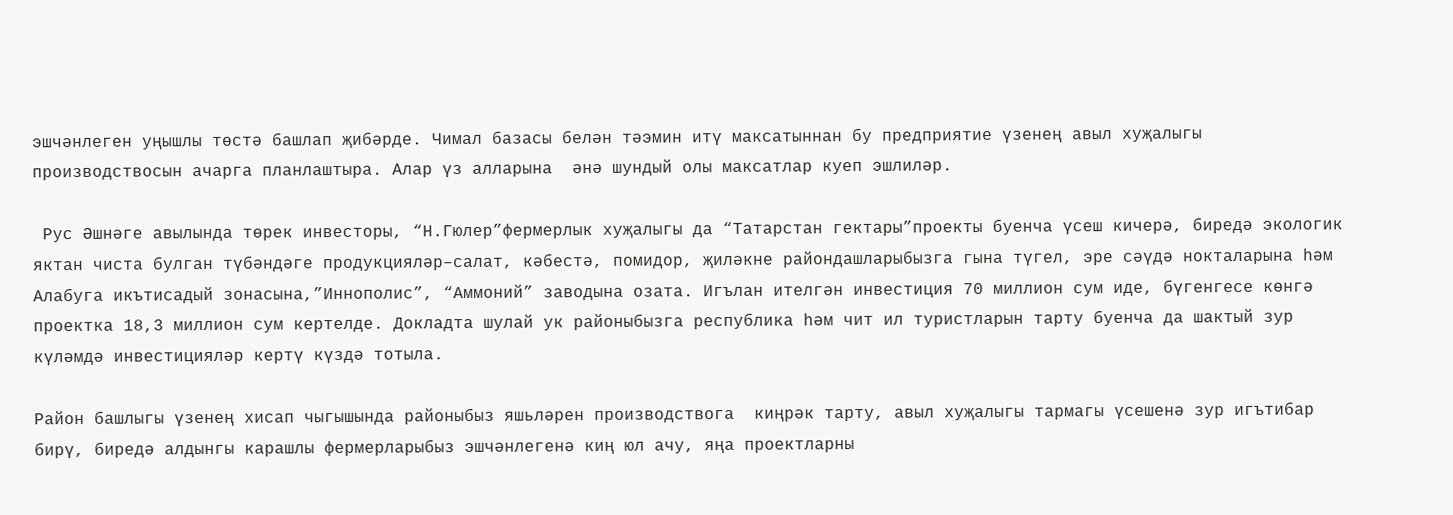эшчәнлеген уңышлы төстә башлап җибәрде. Чимал базасы белән тәэмин итү максатыннан бу предприятие үзенең авыл хуҗалыгы производствосын ачарга планлаштыра. Алар үз алларына  әнә шундый олы максатлар куеп эшлиләр.

 Рус Әшнәге авылында төрек инвесторы, “Н.Гюлер”фермерлык хуҗалыгы да “Татарстан гектары”проекты буенча үсеш кичерә, биредә экологик яктан чиста булган түбәндәге продукцияләр–салат, кәбестә, помидор, җиләкне райондашларыбызга гына түгел, эре сәүдә нокталарына һәм Алабуга икътисадый зонасына,”Иннополис”, “Аммоний” заводына озата. Игълан ителгән инвестиция 70 миллион сум иде, бүгенгесе көнгә проектка 18,3 миллион сум кертелде. Докладта шулай ук районыбызга республика һәм чит ил туристларын тарту буенча да шактый зур күләмдә инвестицияләр кертү күздә тотыла.

Район башлыгы үзенең хисап чыгышында районыбыз яшьләрен производствога  киңрәк тарту, авыл хуҗалыгы тармагы үсешенә зур игътибар бирү, биредә алдынгы карашлы фермерларыбыз эшчәнлегенә киң юл ачу, яңа проектларны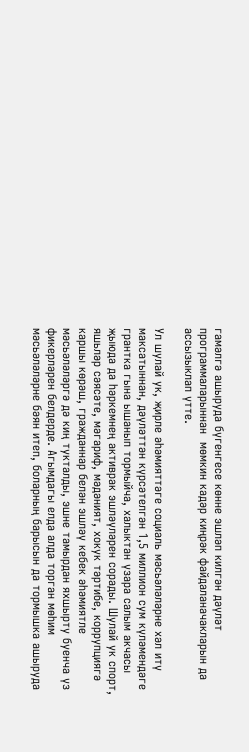гамәлгә ашыруда бүгенгесе көнне эшләп килгән дәүләт программаларыннан  мөмкин кадәр киңрәк файдаланачакларын да ассызыклап үтте.

Ул шулай ук, җирле әһәмияттәге социаль мәсьәләләрне хәл итү  максатыннан, дәүләттән күрсәтелгән 1,5 миллион сум күләмендәге грантка гына ышанып тормыйча, халыктан үзара салым акчасы җыюда да һәркемнең активрак эшләүләрен сорады. Шулай ук спорт, яшьләр сәясәте, мәгариф, мәдәният, хокук тәртибе, коррупциягә каршы көрәш, гражданнар белән эшләү кебек әһәмиятле мәсьәләләргә дә киң тукталды, эшне тамырдан яхшырту буенча үз фикерләрен белдерде. Агымдагы елда алда торган мөһим мәсьәләләрне бәян итеп, боларның барысын да тормышка ашыруда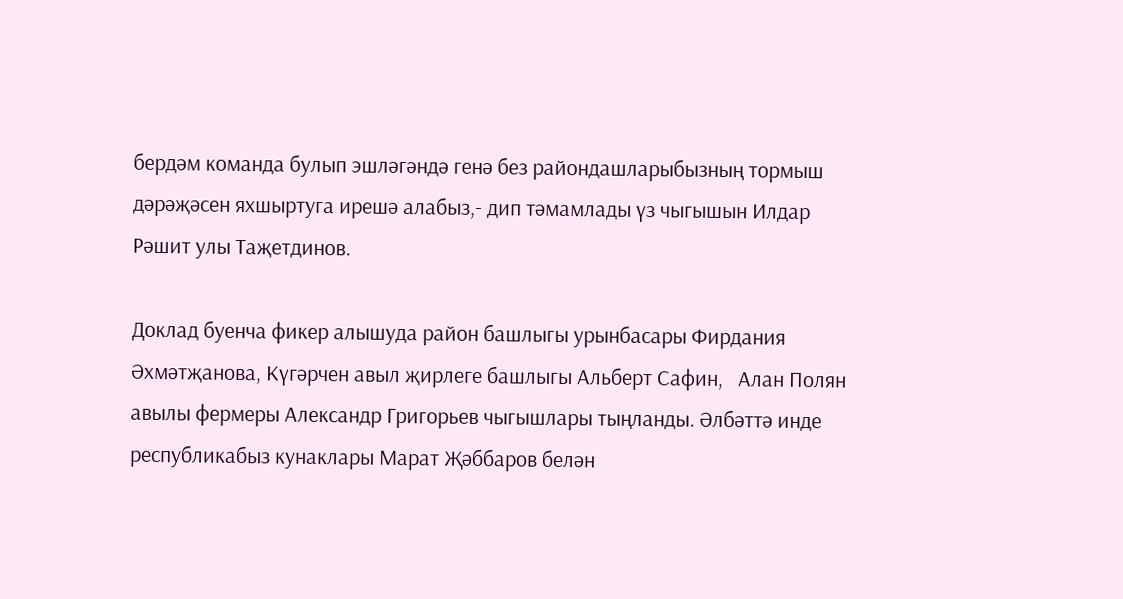бердәм команда булып эшләгәндә генә без райондашларыбызның тормыш дәрәҗәсен яхшыртуга ирешә алабыз,- дип тәмамлады үз чыгышын Илдар Рәшит улы Таҗетдинов.

Доклад буенча фикер алышуда район башлыгы урынбасары Фирдания Әхмәтҗанова, Күгәрчен авыл җирлеге башлыгы Альберт Сафин,   Алан Полян авылы фермеры Александр Григорьев чыгышлары тыңланды. Әлбәттә инде республикабыз кунаклары Марат Җәббаров белән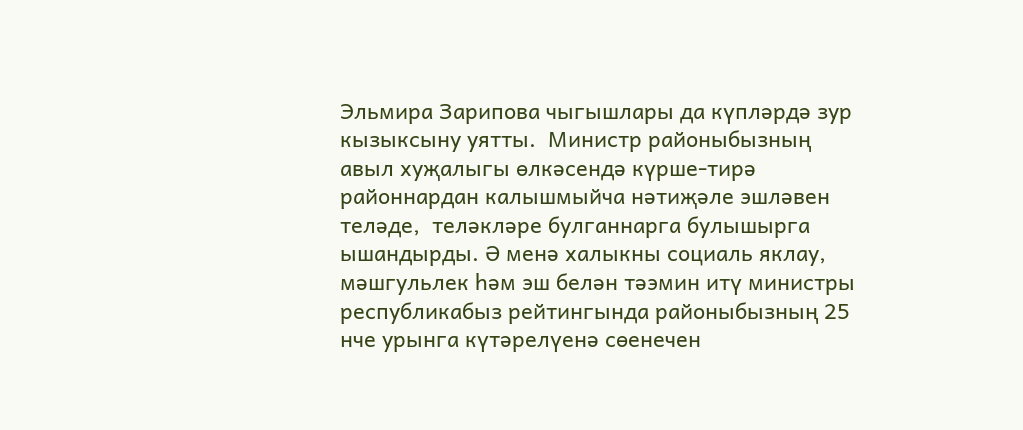Эльмира Зарипова чыгышлары да күпләрдә зур кызыксыну уятты.  Министр районыбызның авыл хуҗалыгы өлкәсендә күрше-тирә районнардан калышмыйча нәтиҗәле эшләвен теләде,  теләкләре булганнарга булышырга ышандырды. Ә менә халыкны социаль яклау, мәшгульлек һәм эш белән тәэмин итү министры республикабыз рейтингында районыбызның 25 нче урынга күтәрелүенә сөенечен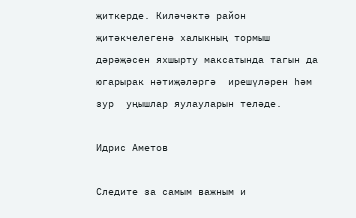җиткерде. Киләчәктә район җитәкчелегенә халыкның тормыш дәрәҗәсен яхшырту максатында тагын да югарырак нәтиҗәләргә  ирешүләрен һәм зур  уңышлар яулауларын теләде.

Идрис Аметов

Следите за самым важным и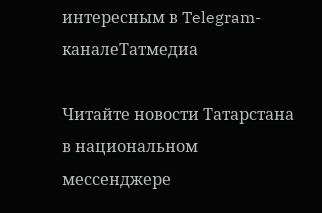интересным в Telegram-каналеТатмедиа

Читайте новости Татарстана в национальном мессенджере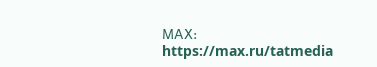MАХ: https://max.ru/tatmedia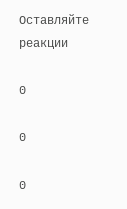Оставляйте реакции

0

0

0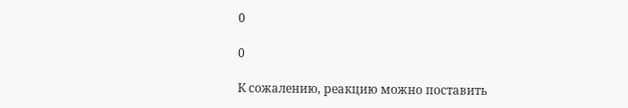0

0

К сожалению, реакцию можно поставить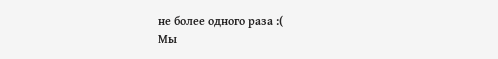не более одного раза :(
Мы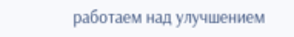работаем над улучшением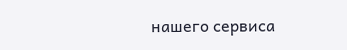нашего сервиса